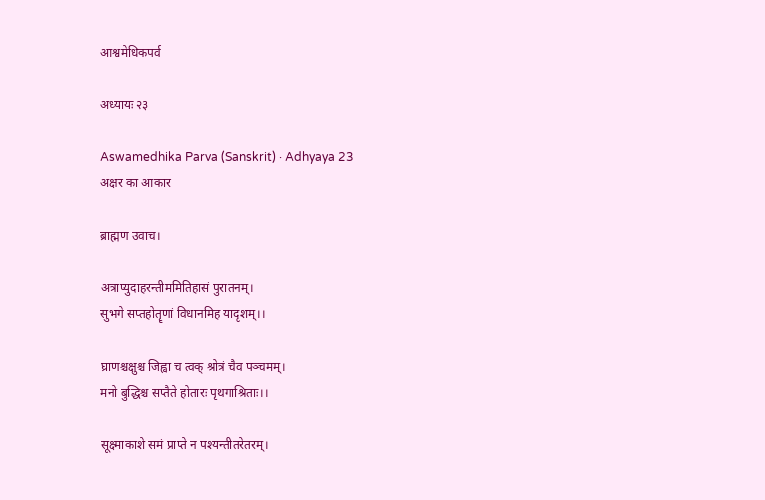आश्वमेधिकपर्व

अध्यायः २३

Aswamedhika Parva (Sanskrit) · Adhyaya 23
अक्षर का आकार

ब्राह्मण उवाच।

अत्राप्युदाहरन्तीममितिहासं पुरातनम्।
सुभगे सप्तहोतॄणां विधानमिह यादृशम्।।

घ्राणश्चक्षुश्च जिह्वा च त्वक् श्रोत्रं चैव पञ्चमम्।
मनो बुद्धिश्च सप्तैते होतारः पृथगाश्रिताः।।

सूक्ष्माकाशे समं प्राप्ते न पश्यन्तीतरेतरम्।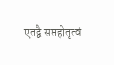एतद्वै सप्तहोतृत्वं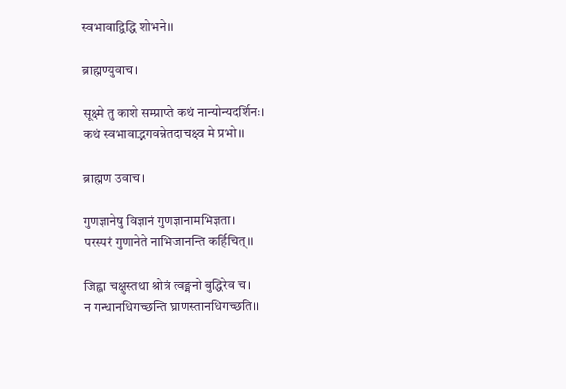स्वभावाद्विद्धि शोभने।।

ब्राह्मण्युवाच।

सूक्ष्मे तु काशे सम्प्राप्ते कथं नान्योन्यदर्शिनः।
कथं स्वभावाद्भगवन्नेतदाचक्ष्व मे प्रभो।।

ब्राह्मण उवाच।

गुणज्ञानेषु विज्ञानं गुणज्ञानामभिज्ञता।
परस्परं गुणानेते नाभिजानन्ति कर्हिचित्।।

जिह्वा चक्षुस्तथा श्रोत्रं त्वङ्मनो बुद्धिरेव च।
न गन्धानधिगच्छन्ति घ्राणस्तानधिगच्छति।।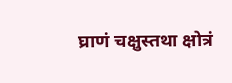घ्राणं चक्षुस्तथा क्षोत्रं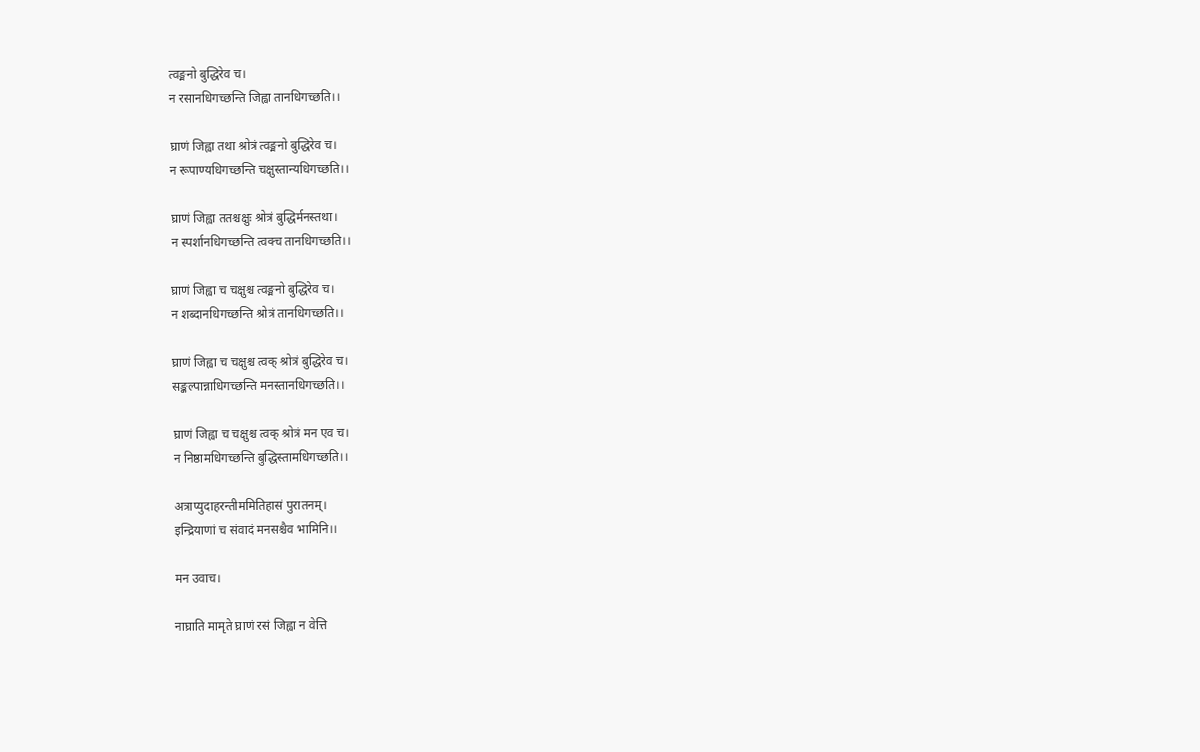त्वङ्मनो बुद्धिरेव च।
न रसानधिगच्छन्ति जिह्वा तानधिगच्छति।।

घ्राणं जिह्वा तथा श्रोत्रं त्वङ्मनो बुद्धिरेव च।
न रूपाण्यधिगच्छन्ति चक्षुस्तान्यधिगच्छति।।

घ्राणं जिह्वा ततश्चक्षुः श्रोत्रं बुद्धिर्मनस्तथा।
न स्पर्शानधिगच्छन्ति त्वक्च तानधिगच्छति।।

घ्राणं जिह्वा च चक्षुश्च त्वङ्मनो बुद्धिरेव च।
न शब्दानधिगच्छन्ति श्रोत्रं तानधिगच्छति।।

घ्राणं जिह्वा च चक्षुश्च त्वक् श्रोत्रं बुद्धिरेव च।
सङ्कल्पान्नाधिगच्छन्ति मनस्तानधिगच्छति।।

घ्राणं जिह्वा च चक्षुश्च त्वक् श्रोत्रं मन एव च।
न निष्ठामधिगच्छन्ति बुद्धिस्तामधिगच्छति।।

अत्राप्युदाहरन्तीममितिहासं पुरातनम्।
इन्द्रियाणां च संवादं मनसश्चैव भामिनि।।

मन उवाच।

नाघ्राति मामृते घ्राणं रसं जिह्वा न वेत्ति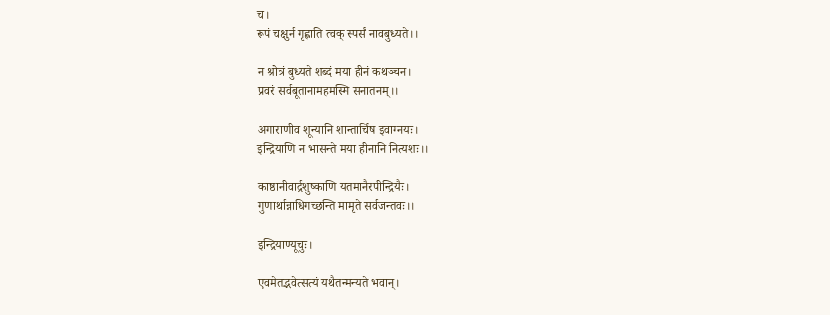च।
रूपं चक्षुर्न गृह्णाति त्वक् स्पर्सं नावबुध्यते।।

न श्रोत्रं बुध्यते शब्दं मया हीनं कथञ्चन।
प्रवरं सर्वबूतानामहमस्मि सनातनम्।।

अगाराणीव शून्यानि शान्तार्चिष इवाग्नयः।
इन्द्रियाणि न भासन्ते मया हीनानि नित्यशः।।

काष्ठानीवार्द्रशुष्काणि यतमानैरपीन्द्रियैः।
गुणार्थान्नाधिगच्छन्ति मामृते सर्वजन्तवः।।

इन्द्रियाण्यूचुः।

एवमेतद्भवेत्सत्यं यथैतन्मन्यते भवान्।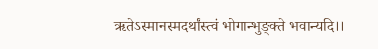ऋतेऽस्मानस्मदर्थांस्त्वं भोगान्भुङ्क्ते भवान्यदि।।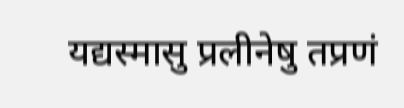यद्यस्मासु प्रलीनेषु तप्रणं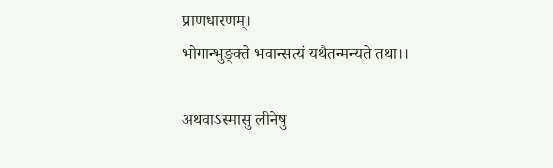प्राणधारणम्।
भोगान्भुङ्क्ते भवान्सत्यं यथैतन्मन्यते तथा।।

अथवाऽस्मासु लीनेषु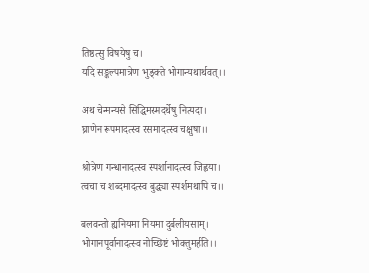तिष्ठत्सु विषयेषु च।
यदि सङ्कल्पमात्रेण भुङ्क्ते भोगान्यथार्थवत्।।

अथ चेन्मन्यसे सिद्धिमस्मदर्थेषु नित्यदा।
घ्राणेन रूपमादत्स्व रसमादत्स्व चक्षुषा।।

श्रोत्रेण गन्धानादत्स्व स्पर्शानादत्स्व जिह्वया।
त्वचा च शब्दमादत्स्व बुद्ध्या स्पर्शमथापि च।।

बलवन्तो ह्यनियमा नियमा दुर्बलीयसाम्।
भोगानपूर्वानादत्स्व नोच्छिष्टं भोक्तुमर्हति।।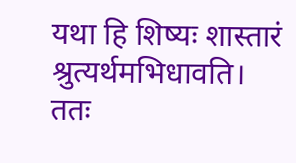यथा हि शिष्यः शास्तारं श्रुत्यर्थमभिधावति।
ततः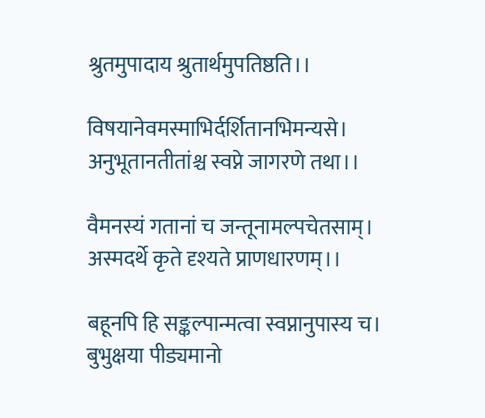श्रुतमुपादाय श्रुतार्थमुपतिष्ठति।।

विषयानेवमस्माभिर्दर्शितानभिमन्यसे।
अनुभूतानतीतांश्च स्वप्ने जागरणे तथा।।

वैमनस्यं गतानां च जन्तूनामल्पचेतसाम्।
अस्मदर्थे कृते दृश्यते प्राणधारणम्।।

बहूनपि हि सङ्कल्पान्मत्वा स्वप्नानुपास्य च।
बुभुक्षया पीड्यमानो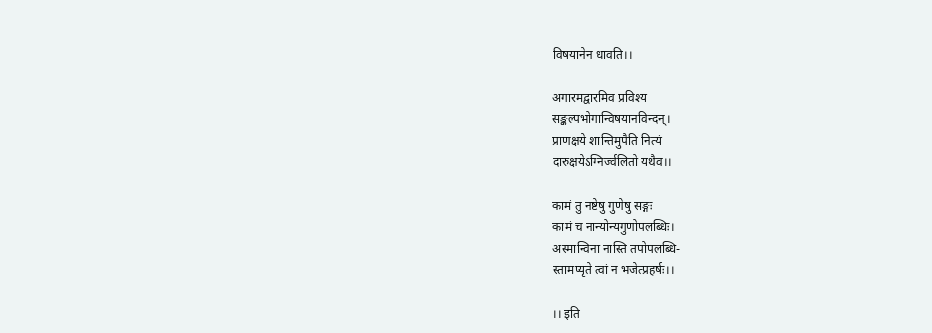विषयानेन धावति।।

अगारमद्वारमिव प्रविश्य
सङ्कल्पभोगान्विषयानविन्दन्।
प्राणक्षये शान्तिमुपैति नित्यं
दारुक्षयेऽग्निर्ज्वलितो यथैव।।

कामं तु नष्टेषु गुणेषु सङ्गः
कामं च नान्योन्यगुणोपलब्धिः।
अस्मान्विना नास्ति तपोपलब्धि-
स्तामप्यृते त्वां न भजेत्प्रहर्षः।।

।। इति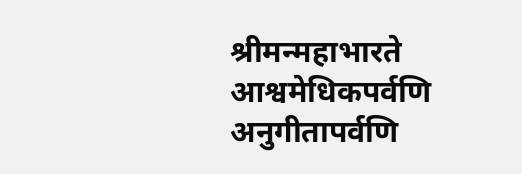श्रीमन्महाभारते आश्वमेधिकपर्वणि
अनुगीतापर्वणि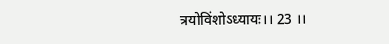त्रयोविंशोऽध्यायः।। 23 ।।